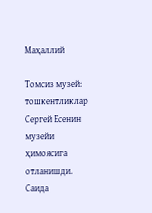Маҳаллий

Томсиз музей: тошкентликлар Сергей Есенин музейи ҳимоясига отланишди. Саида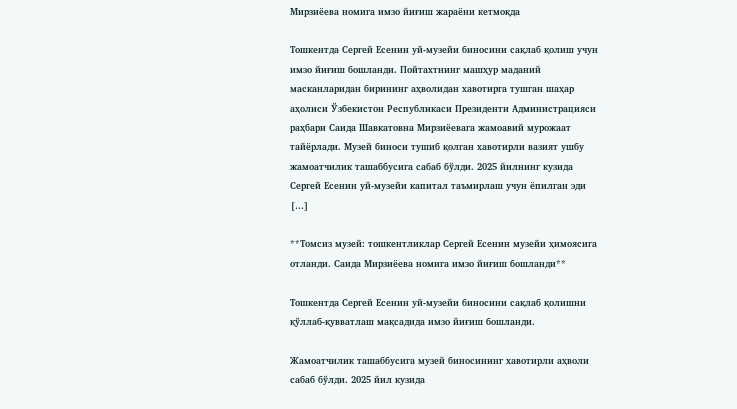Мирзиёева номига имзо йиғиш жараёни кетмоқда

Тошкентда Сергей Есенин уй-музейи биносини сақлаб қолиш учун имзо йиғиш бошланди. Пойтахтнинг машҳур маданий масканларидан бирининг аҳволидан хавотирга тушган шаҳар аҳолиси Ўзбекистон Республикаси Президенти Администрацияси раҳбари Саида Шавкатовна Мирзиёевага жамоавий мурожаат тайёрлади. Музей биноси тушиб қолган хавотирли вазият ушбу жамоатчилик ташаббусига сабаб бўлди. 2025 йилнинг кузида Сергей Есенин уй-музейи капитал таъмирлаш учун ёпилган эди […]

**Томсиз музей: тошкентликлар Сергей Есенин музейи ҳимоясига отланди. Саида Мирзиёева номига имзо йиғиш бошланди**

Тошкентда Сергей Есенин уй-музейи биносини сақлаб қолишни қўллаб-қувватлаш мақсадида имзо йиғиш бошланди.

Жамоатчилик ташаббусига музей биносининг хавотирли аҳволи сабаб бўлди. 2025 йил кузида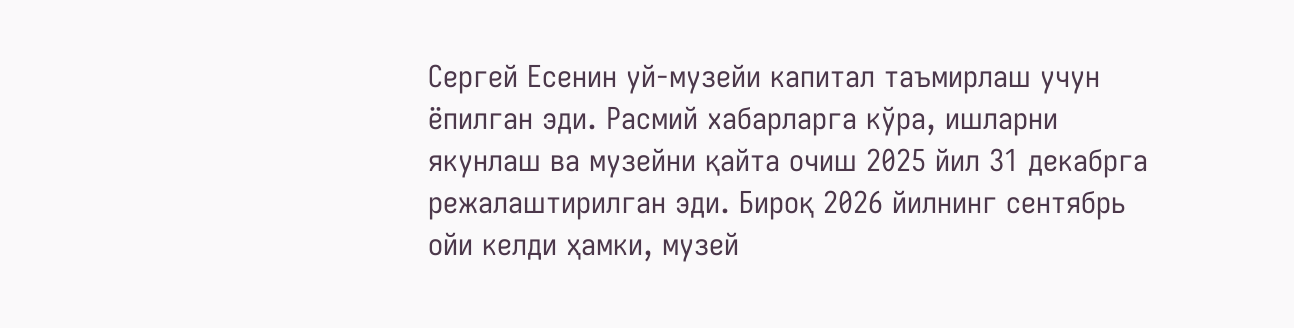Сергей Есенин уй-музейи капитал таъмирлаш учун ёпилган эди. Расмий хабарларга кўра, ишларни якунлаш ва музейни қайта очиш 2025 йил 31 декабрга режалаштирилган эди. Бироқ 2026 йилнинг сентябрь ойи келди ҳамки, музей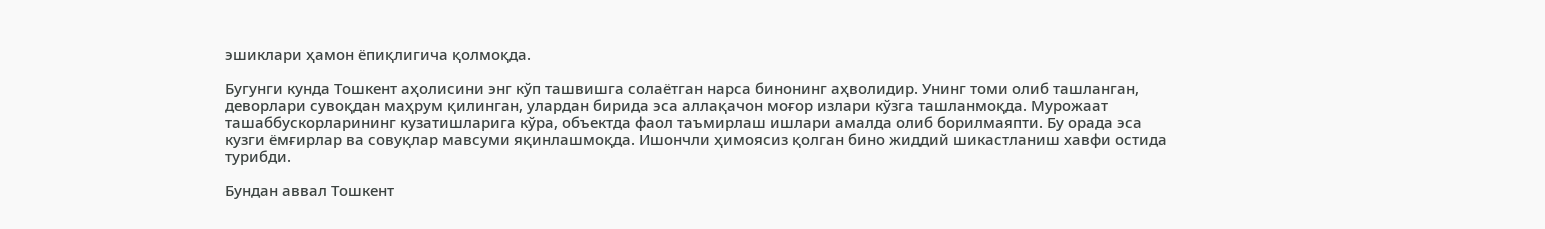эшиклари ҳамон ёпиқлигича қолмоқда.

Бугунги кунда Тошкент аҳолисини энг кўп ташвишга солаётган нарса бинонинг аҳволидир. Унинг томи олиб ташланган, деворлари сувоқдан маҳрум қилинган, улардан бирида эса аллақачон моғор излари кўзга ташланмоқда. Мурожаат ташаббускорларининг кузатишларига кўра, объектда фаол таъмирлаш ишлари амалда олиб борилмаяпти. Бу орада эса кузги ёмғирлар ва совуқлар мавсуми яқинлашмоқда. Ишончли ҳимоясиз қолган бино жиддий шикастланиш хавфи остида турибди.

Бундан аввал Тошкент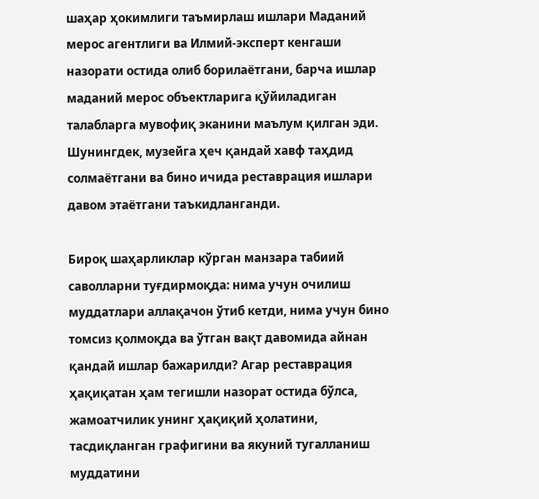шаҳар ҳокимлиги таъмирлаш ишлари Маданий мерос агентлиги ва Илмий-эксперт кенгаши назорати остида олиб борилаётгани, барча ишлар маданий мерос объектларига қўйиладиган талабларга мувофиқ эканини маълум қилган эди. Шунингдек, музейга ҳеч қандай хавф таҳдид солмаётгани ва бино ичида реставрация ишлари давом этаётгани таъкидланганди.

Бироқ шаҳарликлар кўрган манзара табиий саволларни туғдирмоқда: нима учун очилиш муддатлари аллақачон ўтиб кетди, нима учун бино томсиз қолмоқда ва ўтган вақт давомида айнан қандай ишлар бажарилди? Агар реставрация ҳақиқатан ҳам тегишли назорат остида бўлса, жамоатчилик унинг ҳақиқий ҳолатини, тасдиқланган графигини ва якуний тугалланиш муддатини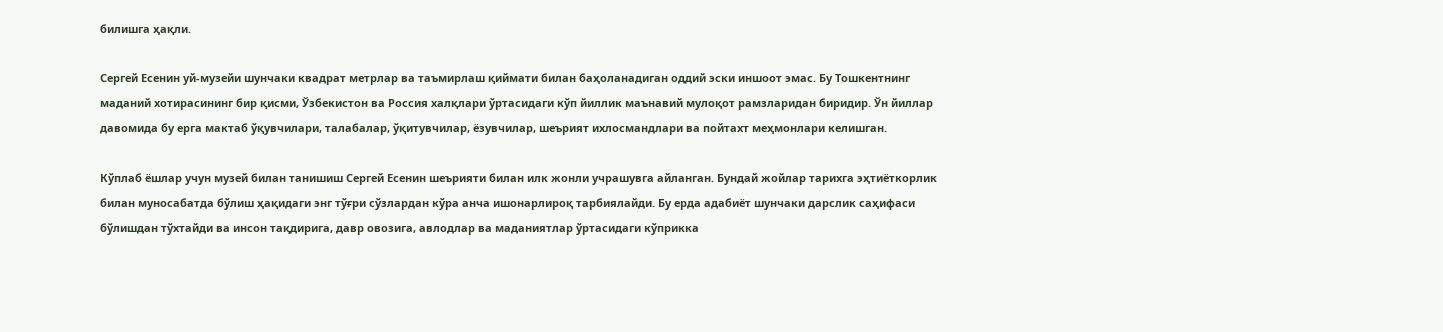билишга ҳақли.

Сергей Есенин уй-музейи шунчаки квадрат метрлар ва таъмирлаш қиймати билан баҳоланадиган оддий эски иншоот эмас. Бу Тошкентнинг маданий хотирасининг бир қисми, Ўзбекистон ва Россия халқлари ўртасидаги кўп йиллик маънавий мулоқот рамзларидан биридир. Ўн йиллар давомида бу ерга мактаб ўқувчилари, талабалар, ўқитувчилар, ёзувчилар, шеърият ихлосмандлари ва пойтахт меҳмонлари келишган.

Кўплаб ёшлар учун музей билан танишиш Сергей Есенин шеърияти билан илк жонли учрашувга айланган. Бундай жойлар тарихга эҳтиёткорлик билан муносабатда бўлиш ҳақидаги энг тўғри сўзлардан кўра анча ишонарлироқ тарбиялайди. Бу ерда адабиёт шунчаки дарслик саҳифаси бўлишдан тўхтайди ва инсон тақдирига, давр овозига, авлодлар ва маданиятлар ўртасидаги кўприкка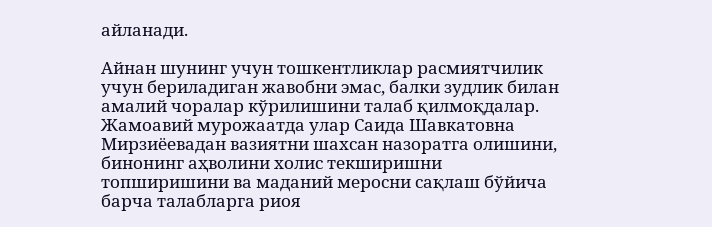айланади.

Айнан шунинг учун тошкентликлар расмиятчилик учун бериладиган жавобни эмас, балки зудлик билан амалий чоралар кўрилишини талаб қилмоқдалар. Жамоавий мурожаатда улар Саида Шавкатовна Мирзиёевадан вазиятни шахсан назоратга олишини, бинонинг аҳволини холис текширишни топширишини ва маданий меросни сақлаш бўйича барча талабларга риоя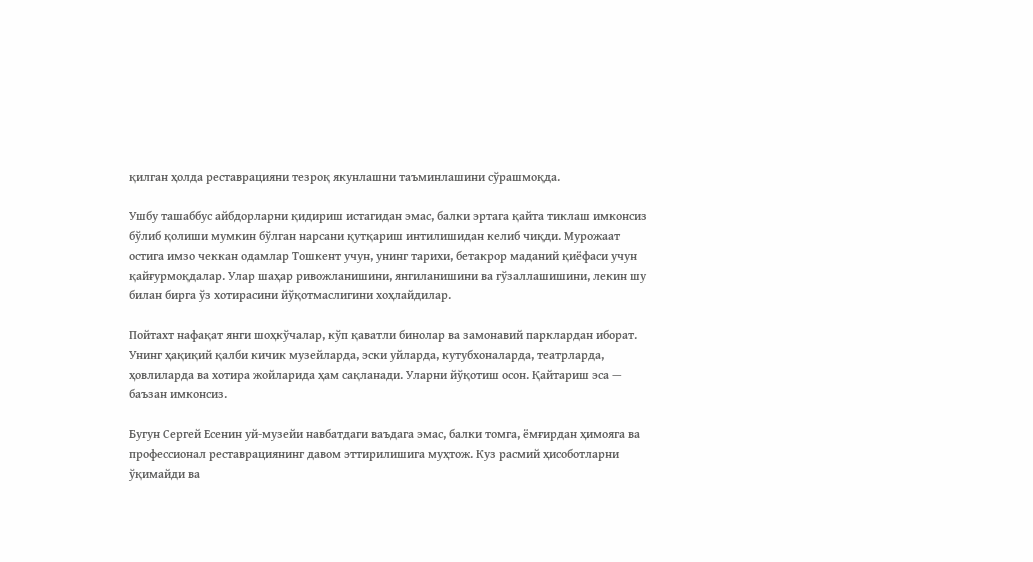қилган ҳолда реставрацияни тезроқ якунлашни таъминлашини сўрашмоқда.

Ушбу ташаббус айбдорларни қидириш истагидан эмас, балки эртага қайта тиклаш имконсиз бўлиб қолиши мумкин бўлган нарсани қутқариш интилишидан келиб чиқди. Мурожаат остига имзо чеккан одамлар Тошкент учун, унинг тарихи, бетакрор маданий қиёфаси учун қайғурмоқдалар. Улар шаҳар ривожланишини, янгиланишини ва гўзаллашишини, лекин шу билан бирга ўз хотирасини йўқотмаслигини хоҳлайдилар.

Пойтахт нафақат янги шоҳкўчалар, кўп қаватли бинолар ва замонавий парклардан иборат. Унинг ҳақиқий қалби кичик музейларда, эски уйларда, кутубхоналарда, театрларда, ҳовлиларда ва хотира жойларида ҳам сақланади. Уларни йўқотиш осон. Қайтариш эса — баъзан имконсиз.

Бугун Сергей Есенин уй-музейи навбатдаги ваъдага эмас, балки томга, ёмғирдан ҳимояга ва профессионал реставрациянинг давом эттирилишига муҳтож. Куз расмий ҳисоботларни ўқимайди ва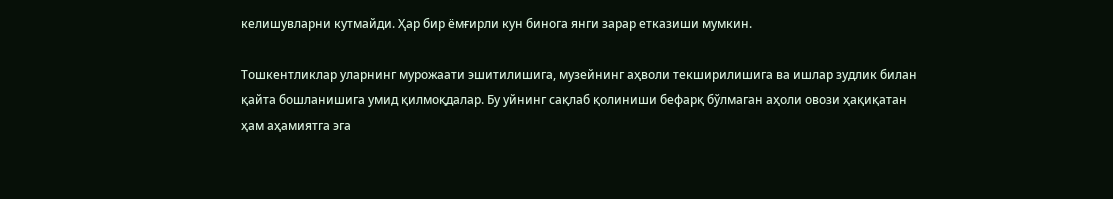келишувларни кутмайди. Ҳар бир ёмғирли кун бинога янги зарар етказиши мумкин.

Тошкентликлар уларнинг мурожаати эшитилишига, музейнинг аҳволи текширилишига ва ишлар зудлик билан қайта бошланишига умид қилмоқдалар. Бу уйнинг сақлаб қолиниши бефарқ бўлмаган аҳоли овози ҳақиқатан ҳам аҳамиятга эга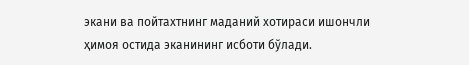экани ва пойтахтнинг маданий хотираси ишончли ҳимоя остида эканининг исботи бўлади.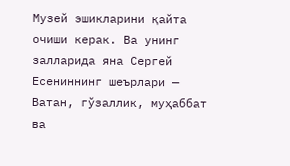Музей эшикларини қайта очиши керак. Ва унинг залларида яна Сергей Есениннинг шеърлари — Ватан, гўзаллик, муҳаббат ва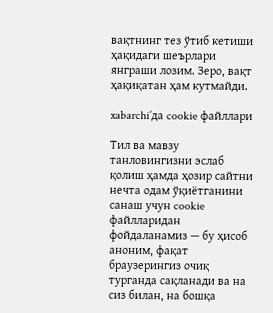вақтнинг тез ўтиб кетиши ҳақидаги шеърлари янграши лозим. Зеро, вақт ҳақиқатан ҳам кутмайди.

xabarchi’да cookie файллари

Тил ва мавзу танловингизни эслаб қолиш ҳамда ҳозир сайтни нечта одам ўқиётганини санаш учун cookie файлларидан фойдаланамиз — бу ҳисоб аноним, фақат браузерингиз очиқ турганда сақланади ва на сиз билан, на бошқа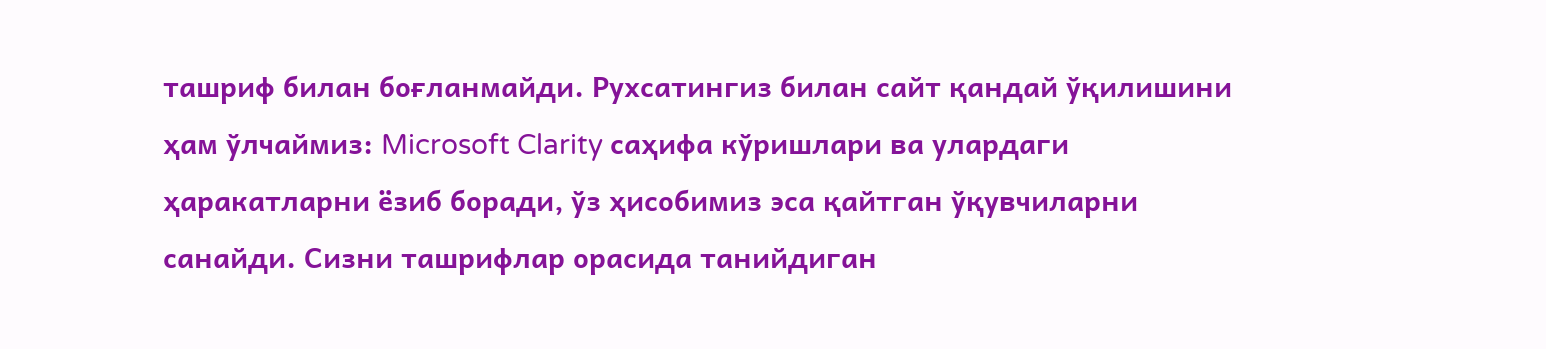ташриф билан боғланмайди. Рухсатингиз билан сайт қандай ўқилишини ҳам ўлчаймиз: Microsoft Clarity саҳифа кўришлари ва улардаги ҳаракатларни ёзиб боради, ўз ҳисобимиз эса қайтган ўқувчиларни санайди. Сизни ташрифлар орасида танийдиган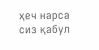ҳеч нарса сиз қабул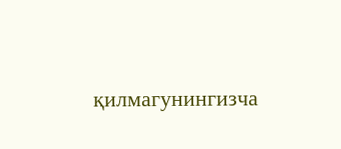қилмагунингизча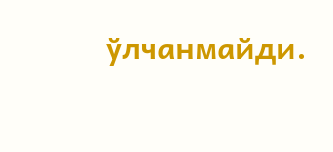ўлчанмайди.